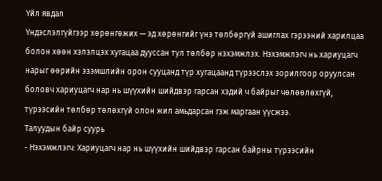Үйл явдал
Үндэслэлгүйгээр хөрөнгөжих — эд хөрөнгийг үнэ төлбөргүй ашиглах гэрээний харилцаа болон хөөн хэлэлцэх хугацаа дууссан тул төлбөр нэхэмжлэх. Нэхэмжлэгч нь хариуцагч нарыг өөрийн эзэмшлийн орон сууцанд түр хугацаанд түрээслэх зорилгоор оруулсан боловч хариуцагч нар нь шүүхийн шийдвэр гарсан хэдий ч байрыг чөлөөлөхгүй, түрээсийн төлбөр төлөхгүй олон жил амьдарсан гэж маргаан үүсжээ.
Талуудын байр суурь
- Нэхэмжлэгч: Хариуцагч нар нь шүүхийн шийдвэр гарсан байрны түрээсийн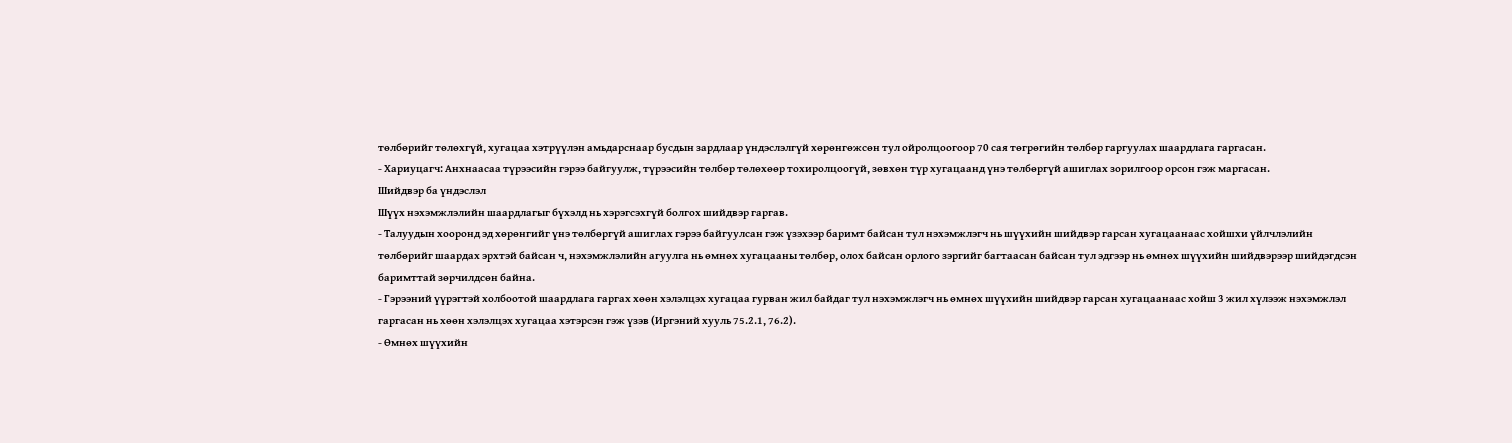төлбөрийг төлөхгүй, хугацаа хэтрүүлэн амьдарснаар бусдын зардлаар үндэслэлгүй хөрөнгөжсөн тул ойролцоогоор 70 сая төгрөгийн төлбөр гаргуулах шаардлага гаргасан.
- Хариуцагч: Анхнаасаа түрээсийн гэрээ байгуулж, түрээсийн төлбөр төлөхөөр тохиролцоогүй, зөвхөн түр хугацаанд үнэ төлбөргүй ашиглах зорилгоор орсон гэж маргасан.
Шийдвэр ба үндэслэл
Шүүх нэхэмжлэлийн шаардлагыг бүхэлд нь хэрэгсэхгүй болгох шийдвэр гаргав.
- Талуудын хооронд эд хөрөнгийг үнэ төлбөргүй ашиглах гэрээ байгуулсан гэж үзэхээр баримт байсан тул нэхэмжлэгч нь шүүхийн шийдвэр гарсан хугацаанаас хойшхи үйлчлэлийн төлбөрийг шаардах эрхтэй байсан ч, нэхэмжлэлийн агуулга нь өмнөх хугацааны төлбөр, олох байсан орлого зэргийг багтаасан байсан тул эдгээр нь өмнөх шүүхийн шийдвэрээр шийдэгдсэн баримттай зөрчилдсөн байна.
- Гэрээний үүрэгтэй холбоотой шаардлага гаргах хөөн хэлэлцэх хугацаа гурван жил байдаг тул нэхэмжлэгч нь өмнөх шүүхийн шийдвэр гарсан хугацаанаас хойш 3 жил хүлээж нэхэмжлэл гаргасан нь хөөн хэлэлцэх хугацаа хэтэрсэн гэж үзэв (Иргэний хууль 75.2.1, 76.2).
- Өмнөх шүүхийн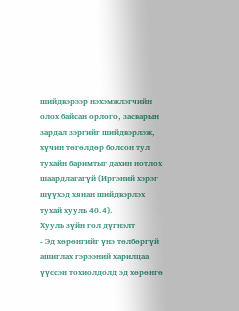шийдвэрээр нэхэмжлэгчийн олох байсан орлого, засварын зардал зэргийг шийдвэрлэж, хүчин төгөлдөр болсон тул тухайн баримтыг дахин нотлох шаардлагагүй (Иргэний хэрэг шүүхэд хянан шийдвэрлэх тухай хууль 40.4).
Хууль зүйн гол дүгнэлт
- Эд хөрөнгийг үнэ төлбөргүй ашиглах гэрээний харилцаа үүссэн тохиолдолд эд хөрөнгө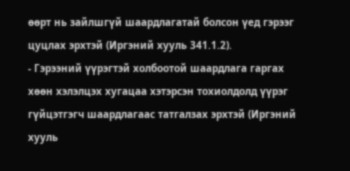өөрт нь зайлшгүй шаардлагатай болсон үед гэрээг цуцлах эрхтэй (Иргэний хууль 341.1.2).
- Гэрээний үүрэгтэй холбоотой шаардлага гаргах хөөн хэлэлцэх хугацаа хэтэрсэн тохиолдолд үүрэг гүйцэтгэгч шаардлагаас татгалзах эрхтэй (Иргэний хууль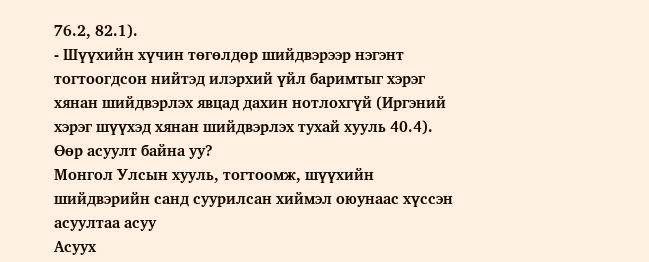76.2, 82.1).
- Шүүхийн хүчин төгөлдөр шийдвэрээр нэгэнт тогтоогдсон нийтэд илэрхий үйл баримтыг хэрэг хянан шийдвэрлэх явцад дахин нотлохгүй (Иргэний хэрэг шүүхэд хянан шийдвэрлэх тухай хууль 40.4).
Өөр асуулт байна уу?
Монгол Улсын хууль, тогтоомж, шүүхийн шийдвэрийн санд суурилсан хиймэл оюунаас хүссэн асуултаа асуу
Асуух